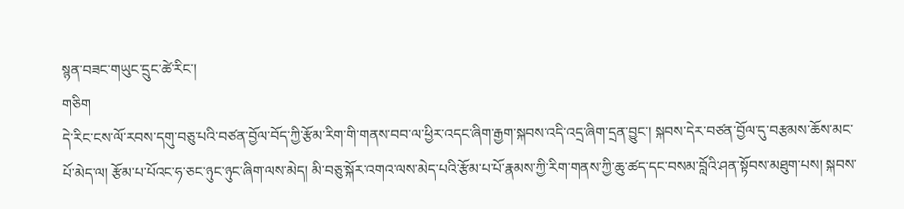སྙན་བཟང་གཡུང་དྲུང་ཚེ་རིང་།
གཅིག
དེ་རིང་ངས་ལོ་རབས་དགུ་བཅུ་པའི་བཙན་བྱོལ་བོད་ཀྱི་རྩོམ་རིག་གི་གནས་བབ་ལ་ཕྱིར་འདང་ཞིག་རྒྱག་སྐབས་འདི་འདྲ་ཞིག་དྲན་བྱུང་། སྐབས་དེར་བཙན་བྱོལ་དུ་བརྩམས་ཆོས་མང་པོ་མེད་ལ། རྩོམ་པ་པོའང་ཧ་ཅང་ཉུང་ཉུང་ཞིག་ལས་མེད། མི་བཅུ་སྐོར་འགའ་ལས་མེད་པའི་རྩོམ་པ་པོ་རྣམས་ཀྱི་རིག་གནས་ཀྱི་ཆུ་ཚད་དང་བསམ་བློའི་ཤན་སྟོབས་མཐུག་པས། སྐབས་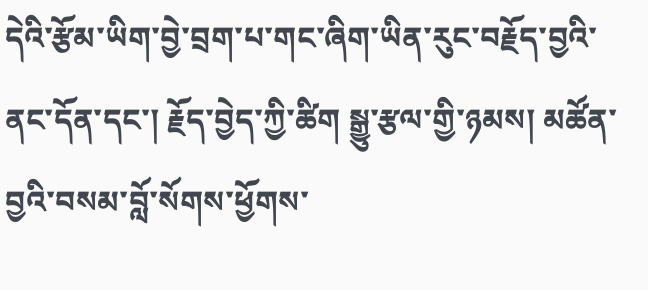དེའི་རྩོམ་ཡིག་བྱེ་བྲག་པ་གང་ཞིག་ཡིན་རུང་བརྗོད་བྱའི་ནང་དོན་དང་། རྗོད་བྱེད་ཀྱི་ཚིག སྒྱུ་རྩལ་གྱི་ཉམས། མཚོན་བྱའི་བསམ་བློ་སོགས་ཕྱོགས་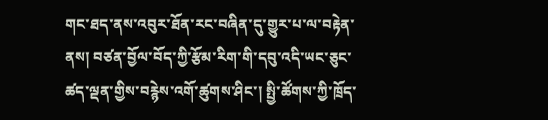གང་ཐད་ནས་འབུར་ཐོན་རང་བཞིན་དུ་གྱུར་པ་ལ་བརྟེན་ནས། བཙན་བྱོལ་བོད་ཀྱི་རྩོམ་རིག་གི་དབུ་འདི་ཡང་ཅུང་ཚད་ལྡན་གྱིས་བརྙེས་འགོ་ཚུགས་ཤིང་། སྤྱི་ཚོགས་ཀྱི་ཁྲོད་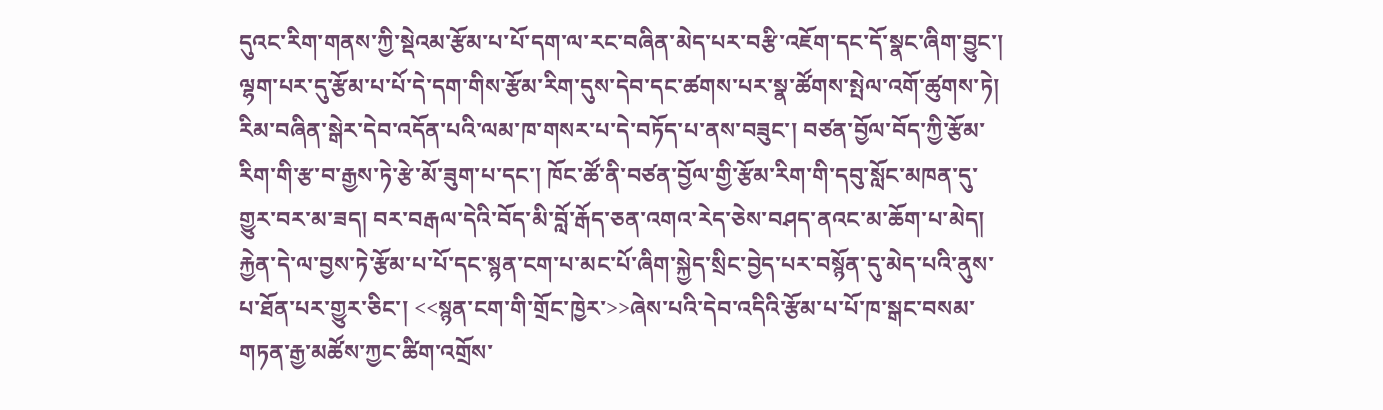དུའང་རིག་གནས་ཀྱི་སྡེའམ་རྩོམ་པ་པོ་དག་ལ་རང་བཞིན་མེད་པར་བརྩི་འཇོག་དང་དོ་སྣང་ཞིག་བྱུང་། ལྷག་པར་དུ་རྩོམ་པ་པོ་དེ་དག་གིས་རྩོམ་རིག་དུས་དེབ་དང་ཚགས་པར་སྣ་ཚོགས་སྤེལ་འགོ་ཚུགས་ཏེ། རིམ་བཞིན་སྒེར་དེབ་འདོན་པའི་ལམ་ཁ་གསར་པ་དེ་བཏོད་པ་ནས་བཟུང་། བཙན་བྱོལ་བོད་ཀྱི་རྩོམ་རིག་གི་རྩ་བ་རྒྱས་ཏེ་རྩེ་མོ་ཟུག་པ་དང་། ཁོང་ཚོ་ནི་བཙན་བྱོལ་གྱི་རྩོམ་རིག་གི་དབུ་སློང་མཁན་དུ་གྱུར་བར་མ་ཟད། བར་བརྒལ་དེའི་བོད་མི་བློ་རྒོད་ཅན་འགའ་རེད་ཅེས་བཤད་ནའང་མ་ཆོག་པ་མེད། རྐྱེན་དེ་ལ་བྱས་ཏེ་རྩོམ་པ་པོ་དང་སྙན་ངག་པ་མང་པོ་ཞིག་སྐྱེད་སྲིང་བྱེད་པར་བསྙོན་དུ་མེད་པའི་ནུས་པ་ཐོན་པར་གྱུར་ཅིང་། <<སྙན་ངག་གི་གྲོང་ཁྱེར་>>ཞེས་པའི་དེབ་འདིའི་རྩོམ་པ་པོ་ཁ་སྒང་བསམ་གཏན་རྒྱ་མཚོས་ཀྱང་ཚིག་འགྲོས་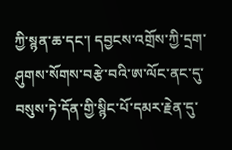ཀྱི་སྙན་ཆ་དང་། དབྱངས་འགྲོས་ཀྱི་དྲག་ཤུགས་སོགས་བརྩེ་བའི་ཨ་ལོང་ནང་དུ་བསུས་ཏེ་དོན་གྱི་སྙིང་པོ་དམར་རྗེན་དུ་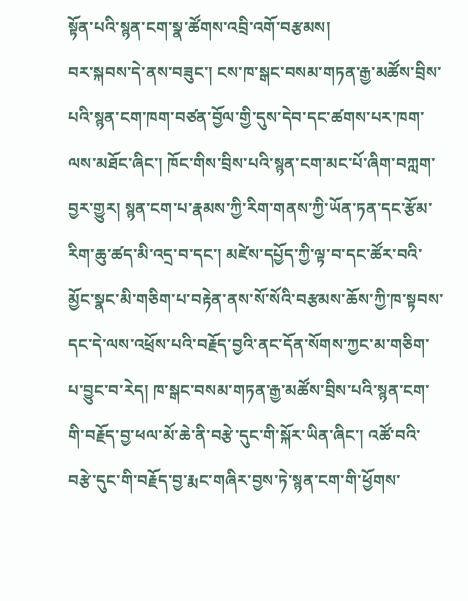སྟོན་པའི་སྙན་ངག་སྣ་ཚོགས་འབྲི་འགོ་བརྩམས།
བར་སྐབས་དེ་ནས་བཟུང་། ངས་ཁ་སྒང་བསམ་གཏན་རྒྱ་མཚོས་བྲིས་པའི་སྙན་ངག་ཁག་བཙན་བྱོལ་གྱི་དུས་དེབ་དང་ཚགས་པར་ཁག་ལས་མཐོང་ཞིང་། ཁོང་གིས་བྲིས་པའི་སྙན་ངག་མང་པོ་ཞིག་བཀླག་བྱར་གྱུར། སྙན་ངག་པ་རྣམས་ཀྱི་རིག་གནས་ཀྱི་ཡོན་ཏན་དང་རྩོམ་རིག་ཆུ་ཚད་མི་འདྲ་བ་དང་། མཛེས་དཔྱོད་ཀྱི་ལྟ་བ་དང་ཚོར་བའི་མྱོང་སྣང་མི་གཅིག་པ་བརྟེན་ནས་སོ་སོའི་བརྩམས་ཆོས་ཀྱི་ཁ་སྟབས་དང་དེ་ལས་འཕྲོས་པའི་བརྗོད་བྱའི་ནང་དོན་སོགས་ཀྱང་མ་གཅིག་པ་བྱུང་བ་རེད། ཁ་སྒང་བསམ་གཏན་རྒྱ་མཚོས་བྲིས་པའི་སྙན་ངག་གི་བརྗོད་བྱ་ཕལ་མོ་ཆེ་ནི་བརྩེ་དུང་གི་སྐོར་ཡིན་ཞིང་། འཚོ་བའི་བརྩེ་དུང་གི་བརྗོད་བྱ་རྨང་གཞིར་བྱས་ཏེ་སྙན་ངག་གི་ཕྱོགས་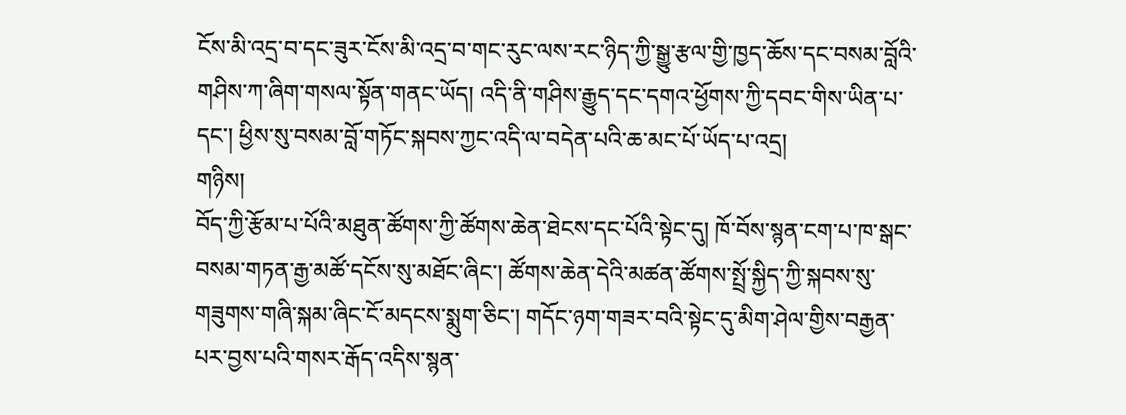ངོས་མི་འདྲ་བ་དང་ཟུར་ངོས་མི་འདྲ་བ་གང་རུང་ལས་རང་ཉིད་ཀྱི་སྒྱུ་རྩལ་གྱི་ཁྱད་ཆོས་དང་བསམ་བློའི་གཤིས་ཀ་ཞིག་གསལ་སྟོན་གནང་ཡོད། འདི་ནི་གཤིས་རྒྱུད་དང་དགའ་ཕྱོགས་ཀྱི་དབང་གིས་ཡིན་པ་དང་། ཕྱིས་སུ་བསམ་བློ་གཏོང་སྐབས་ཀྱང་འདི་ལ་བདེན་པའི་ཆ་མང་པོ་ཡོད་པ་འདྲ།
གཉིས།
བོད་ཀྱི་རྩོམ་པ་པོའི་མཐུན་ཚོགས་ཀྱི་ཚོགས་ཆེན་ཐེངས་དང་པོའི་སྟེང་དུ། ཁོ་བོས་སྙན་ངག་པ་ཁ་སྒང་བསམ་གཏན་རྒྱ་མཚོ་དངོས་སུ་མཐོང་ཞིང་། ཚོགས་ཆེན་དེའི་མཚན་ཚོགས་སྤྲོ་སྐྱིད་ཀྱི་སྐབས་སུ་གཟུགས་གཞི་སྐམ་ཞིང་ངོ་མདངས་སྨུག་ཅིང་། གདོང་ཉག་གཟར་བའི་སྟེང་དུ་མིག་ཤེལ་གྱིས་བརྒྱན་པར་བྱས་པའི་གསར་རྒོད་འདིས་སྙན་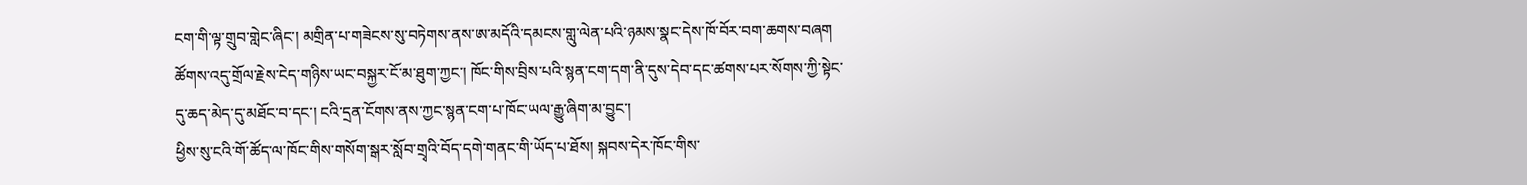ངག་གི་ལྟ་གྲུབ་གླེང་ཞིང་། མགྲིན་པ་གཟེངས་སུ་བཏེགས་ནས་ཨ་མདོའི་དམངས་གླུ་ལེན་པའི་ཉམས་སྣང་དེས་ཁོ་བོར་བག་ཆགས་བཞག ཚོགས་འདུ་གྲོལ་རྗེས་ངེད་གཉིས་ཡང་བསྐྱར་ངོ་མ་ཐུག་ཀྱང་། ཁོང་གིས་བྲིས་པའི་སྙན་ངག་དག་ནི་དུས་དེབ་དང་ཚགས་པར་སོགས་ཀྱི་སྟེང་དུ་ཆད་མེད་དུ་མཐོང་བ་དང་། ངའི་དྲན་ངོགས་ནས་ཀྱང་སྙན་ངག་པ་ཁོང་ཡལ་རྒྱུ་ཞིག་མ་བྱུང་།
ཕྱིས་སུ་ངའི་གོ་ཚོད་ལ་ཁོང་གིས་གསོག་སྒར་སློབ་གྲྭའི་བོད་དགེ་གནང་གི་ཡོད་པ་ཐོས། སྐབས་དེར་ཁོང་གིས་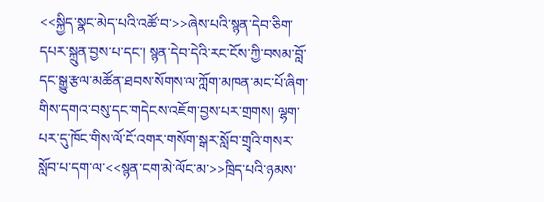<<སྐྱིད་སྣང་མེད་པའི་འཚོ་བ་>>ཞེས་པའི་སྙན་དེབ་ཅིག་དཔར་སྐྲུན་བྱས་པ་དང་། སྙན་དེབ་དེའི་རང་ངོས་ཀྱི་བསམ་བློ་དང་སྒྱུ་རྩལ་མཚོན་ཐབས་སོགས་ལ་ཀློག་མཁན་མང་པོ་ཞིག་གིས་དགའ་བསུ་དང་གདེངས་འཇོག་བྱས་པར་གྲགས། ལྷག་པར་དུ་ཁོང་གིས་ལོ་ངོ་འགར་གསོག་སྒར་སློབ་གྲྭའི་གསར་སློབ་པ་དག་ལ་<<སྙན་ངག་མེ་ལོང་མ་>>ཁྲིད་པའི་ཉམས་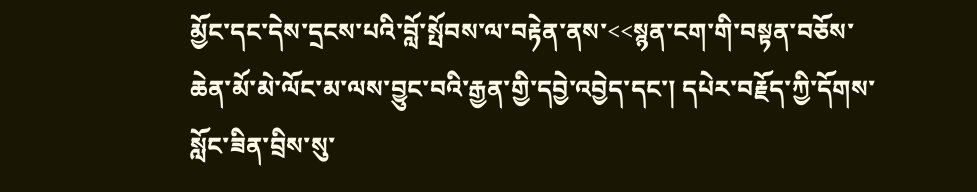མྱོང་དང་དེས་དྲངས་པའི་བློ་སྤོབས་ལ་བརྟེན་ནས་<<སྙན་ངག་གི་བསྟན་བཅོས་ཆེན་མོ་མེ་ལོང་མ་ལས་བྱུང་བའི་རྒྱན་གྱི་དབྱེ་འབྱེད་དང་། དཔེར་བརྗོད་ཀྱི་དོགས་སློང་ཟིན་བྲིས་སུ་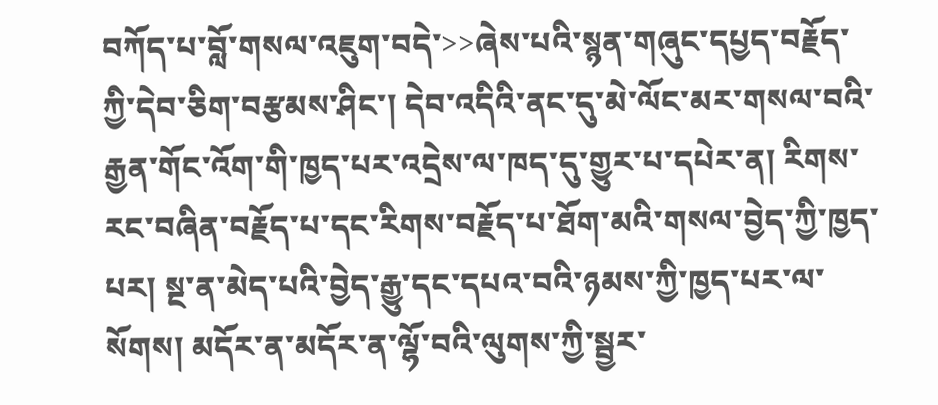བཀོད་པ་བློ་གསལ་འཇུག་བདེ་>>ཞེས་པའི་སྙན་གཞུང་དཔྱད་བརྗོད་ཀྱི་དེབ་ཅིག་བརྩམས་ཤིང་། དེབ་འདིའི་ནང་དུ་མེ་ལོང་མར་གསལ་བའི་རྒྱན་གོང་འོག་གི་ཁྱད་པར་འདྲེས་ལ་ཁད་དུ་གྱུར་པ་དཔེར་ན། རིགས་རང་བཞིན་བརྗོད་པ་དང་རིགས་བརྗོད་པ་ཐོག་མའི་གསལ་བྱེད་ཀྱི་ཁྱད་པར། སྔ་ན་མེད་པའི་བྱེད་རྒྱུ་དང་དཔའ་བའི་ཉམས་ཀྱི་ཁྱད་པར་ལ་སོགས། མདོར་ན་མདོར་ན་ལྷོ་བའི་ལུགས་ཀྱི་སྦྱར་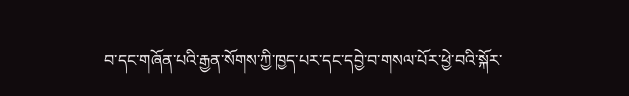བ་དང་གཞོན་པའི་རྒྱན་སོགས་ཀྱི་ཁྱད་པར་དང་དབྱེ་བ་གསལ་པོར་ཕྱེ་བའི་སྐོར་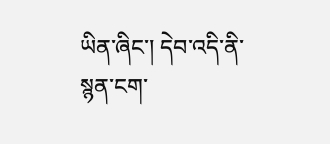ཡིན་ཞིང་། དེབ་འདི་ནི་སྙན་ངག་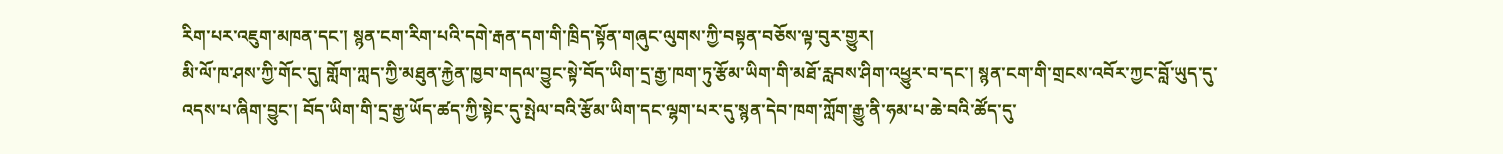རིག་པར་འཇུག་མཁན་དང་། སྙན་ངག་རིག་པའི་དགེ་རྒན་དག་གི་ཁྲིད་སྟོན་གཞུང་ལུགས་ཀྱི་བསྟན་བཅོས་ལྟ་བུར་གྱུར།
མི་ལོ་ཁ་ཤས་ཀྱི་གོང་དུ། གློག་ཀླད་ཀྱི་མཐུན་རྐྱེན་ཁྱབ་གདལ་བྱུང་སྟེ་བོད་ཡིག་དྲ་རྒྱ་ཁག་ཏུ་རྩོམ་ཡིག་གི་མཐོ་རླབས་ཤིག་འཕྱུར་བ་དང་། སྙན་ངག་གི་གྲངས་འབོར་ཀྱང་བློ་ཡུད་དུ་འདས་པ་ཞིག་བྱུང་། བོད་ཡིག་གི་དྲ་རྒྱ་ཡོད་ཚད་ཀྱི་སྟེང་དུ་སྤེལ་བའི་རྩོམ་ཡིག་དང་ལྷག་པར་དུ་སྙན་དེབ་ཁག་ཀློག་རྒྱུ་ནི་ཧམ་པ་ཆེ་བའི་ཚོད་དུ་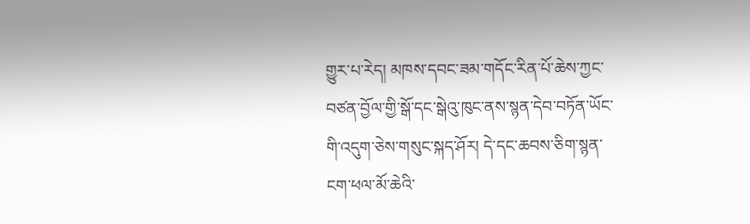གྱུར་པ་རེད། མཁས་དབང་ཟམ་གདོང་རིན་པོ་ཆེས་ཀྱང་བཙན་བྱོལ་གྱི་སྒོ་དང་སྒེའུ་ཁུང་ནས་སྙན་དེབ་བཏོན་ཡོང་གི་འདུག་ཅེས་གསུང་སྐད་ཤོར། དེ་དང་ཆབས་ཅིག་སྙན་ངག་ཕལ་མོ་ཆེའི་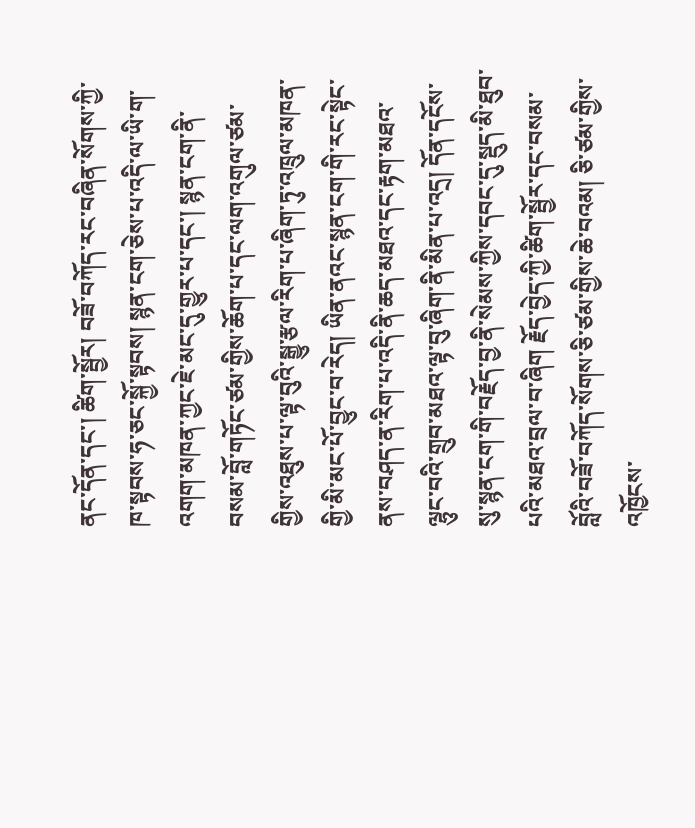ནང་དོན་དང་། ཚིག་སྦྱོར། བཟོ་བཀོད་རང་བཞིན་སོགས་ཀྱི་ཁ་སྟབས་ཧ་ཅང་སྐྱོ་སྟབས། སྙན་ངག་ཅེས་པ་འདི་ལ་ཡི་ག་འགག་མཁན་ཀྱང་ཇེ་མང་དུ་གྱུར་པ་དང་། སྙན་ངག་ནི་བསམ་བློ་གཏོང་ཙམ་གྱིས་ཆོག་པ་དང་ལག་འགུལ་ཙམ་གྱིས་འཐུས་པ་ལྟ་བུའི་སྒྱུ་རྩལ་རིག་པ་ཞིག་ཏུ་འཁྲུལ་མཁན་གྱི་མི་མང་པོ་བྱུང་བ་རེད། ཡིན་ནའང་སྙན་ངག་གི་རང་སྟེང་ནས་བཤད་ན་རིག་པ་འདི་ནི་ཆད་མཐའ་དང་རྟག་མཐའ་ལྷུང་བའི་གྲུབ་མཐའ་ལྟ་བུ་ཞིག་ནི་མིན་པ་འདྲ། དོན་དངོས་སུ་སྙན་ངག་གི་བརྗོད་བྱ་ནི་སེམས་ཀྱིས་དབང་དུ་སྡུད་མི་ཐུབ་པའི་མཐའ་བྲལ་བ་ཞིག རྗོད་བྱེད་ཀྱི་ཚིག་སྦྱོར་དང་བསམ་བློའི་བཟོ་བཀོད་སོགས་ཅི་ཙམ་གྱིས་ཆེ་བའམ། ཅི་ཙམ་གྱིས་འཁྱོངས་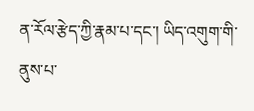ན་རོལ་རྩེད་ཀྱི་རྣམ་པ་དང་། ཡིད་འགུག་གི་ནུས་པ་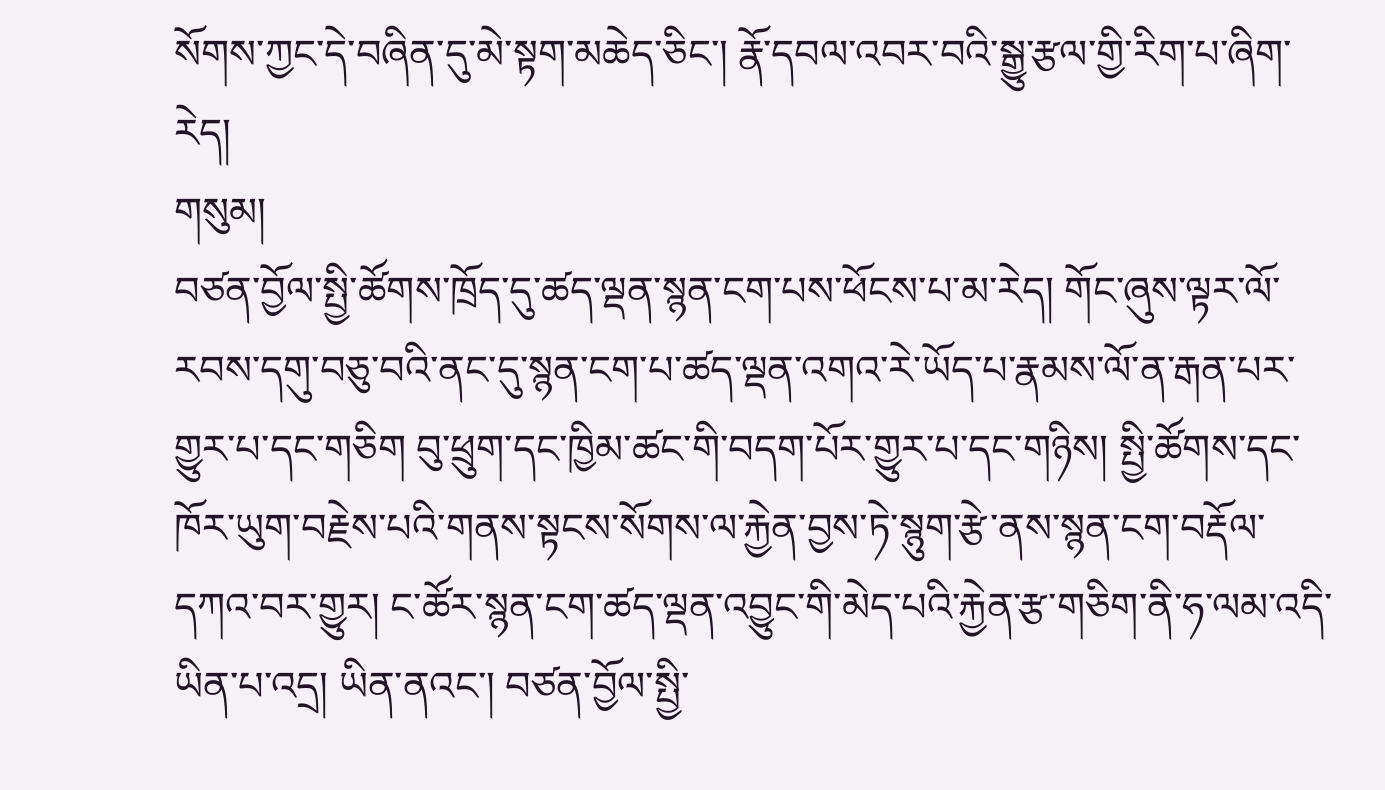སོགས་ཀྱང་དེ་བཞིན་དུ་མེ་སྟག་མཆེད་ཅིང་། རྣོ་དབལ་འབར་བའི་སྒྱུ་རྩལ་གྱི་རིག་པ་ཞིག་རེད།
གསུམ།
བཙན་བྱོལ་སྤྱི་ཚོགས་ཁྲོད་དུ་ཚད་ལྡན་སྙན་ངག་པས་ཕོངས་པ་མ་རེད། གོང་ཞུས་ལྟར་ལོ་རབས་དགུ་བཅུ་བའི་ནང་དུ་སྙན་ངག་པ་ཚད་ལྡན་འགའ་རེ་ཡོད་པ་རྣམས་ལོ་ན་རྒན་པར་གྱུར་པ་དང་གཅིག བུ་ཕྲུག་དང་ཁྱིམ་ཚང་གི་བདག་པོར་གྱུར་པ་དང་གཉིས། སྤྱི་ཚོགས་དང་ཁོར་ཡུག་བརྗེས་པའི་གནས་སྟངས་སོགས་ལ་རྐྱེན་བྱས་ཏེ་སྙུག་རྩེ་ནས་སྙན་ངག་བརྡོལ་དཀའ་བར་གྱུར། ང་ཚོར་སྙན་ངག་ཚད་ལྡན་འབྱུང་གི་མེད་པའི་རྐྱེན་རྩ་གཅིག་ནི་ཧ་ལམ་འདི་ཡིན་པ་འདྲ། ཡིན་ནའང་། བཙན་བྱོལ་སྤྱི་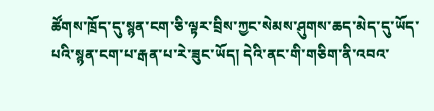ཚོགས་ཁྲོད་དུ་སྙན་ངག་ཅི་ལྟར་བྲིས་ཀྱང་སེམས་ཤུགས་ཆད་མེད་དུ་ཡོད་པའི་སྙན་ངག་པ་རྒན་པ་རེ་ཟུང་ཡོད། དེའི་ནང་གི་གཅིག་ནི་འབའ་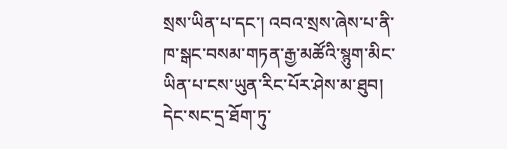སྲས་ཡིན་པ་དང་། འབའ་སྲས་ཞེས་པ་ནི་ཁ་སྒང་བསམ་གཏན་རྒྱ་མཚོའི་སྙུག་མིང་ཡིན་པ་ངས་ཡུན་རིང་པོར་ཤེས་མ་ཐུབ། དེང་སང་དྲ་ཐོག་ཏུ་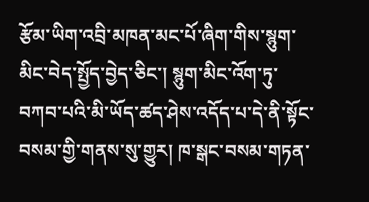རྩོམ་ཡིག་འབྲི་མཁན་མང་པོ་ཞིག་གིས་སྙུག་མིང་བེད་སྤྱོད་བྱེད་ཅིང་། སྙུག་མིང་འོག་ཏུ་བཀབ་པའི་མི་ཡོད་ཚད་ཤེས་འདོད་པ་དེ་ནི་སྟོང་བསམ་གྱི་གནས་སུ་གྱུར། ཁ་སྒང་བསམ་གཏན་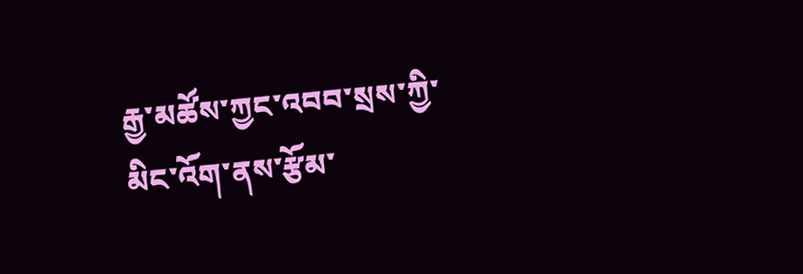རྒྱ་མཚོས་ཀྱང་འབབ་སྲས་ཀྱི་མིང་འོག་ནས་རྩོམ་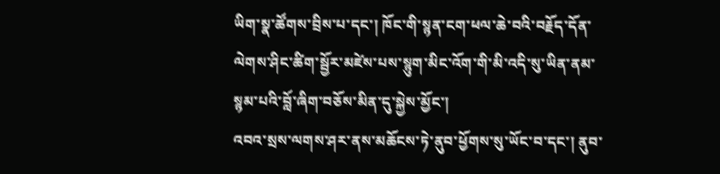ཡིག་སྣ་ཚོགས་བྲིས་པ་དང་། ཁོང་གི་སྙན་ངག་ཕལ་ཆེ་བའི་བརྗོད་དོན་ལེགས་ཤིང་ཚིག་སྦྱོར་མཛེས་པས་སྙུག་མིང་འོག་གི་མི་འདི་སུ་ཡིན་ནམ་སྙམ་པའི་བློ་ཞིག་བཅོས་མིན་དུ་སྐྱེས་མྱོང་།
འབའ་སྲས་ལགས་ཤར་ནས་མཆོངས་ཏེ་ནུབ་ཕྱོགས་སུ་ཡོང་བ་དང་། ནུབ་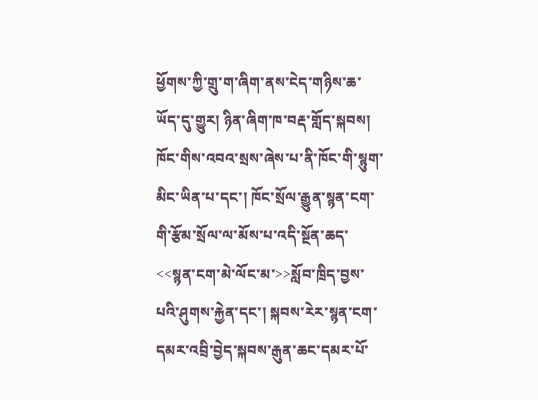ཕྱོགས་ཀྱི་གྲུ་ག་ཞིག་ནས་ངེད་གཉིས་ཆ་ཡོད་དུ་གྱུར། ཉིན་ཞིག་ཁ་བརྡ་གློད་སྐབས། ཁོང་གིས་འབའ་སྲས་ཞེས་པ་ནི་ཁོང་གི་སྙུག་མིང་ཡིན་པ་དང་། ཁོང་སྲོལ་རྒྱུན་སྙན་ངག་གི་རྩོམ་སྲོལ་ལ་མོས་པ་འདི་སྔོན་ཆད་<<སྙན་ངག་མེ་ལོང་མ་>>སློབ་ཁྲིད་བྱས་པའི་ཤུགས་རྐྱེན་དང་། སྐབས་རེར་སྙན་ངག་དམར་འབྲི་བྱེད་སྐབས་རྒུན་ཆང་དམར་པོ་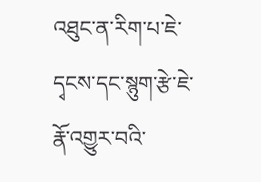འཐུང་ན་རིག་པ་ཇེ་དྭངས་དང་སྙུག་རྩེ་ཇེ་རྣོ་འགྱུར་བའི་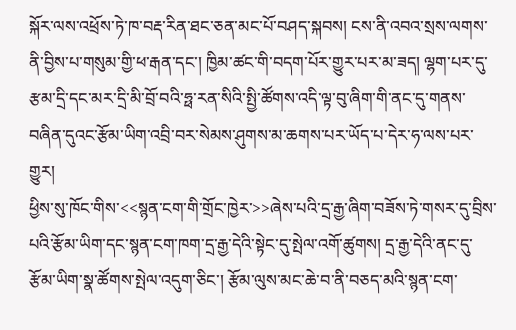སྐོར་ལས་འཕྲོས་ཏེ་ཁ་བརྡ་རིན་ཐང་ཅན་མང་པོ་བཤད་སྐབས། ངས་ནི་འབའ་སྲས་ལགས་ནི་བྱིས་པ་གསུམ་གྱི་ཕ་རྒན་དང་། ཁྱིམ་ཚང་གི་བདག་པོར་གྱུར་པར་མ་ཟད། ལྷག་པར་དུ་རྩམ་དྲི་དང་མར་དྲི་མི་བྲོ་བའི་ཧྥ་རན་སིའི་སྤྱི་ཚོགས་འདི་ལྟ་བུ་ཞིག་གི་ནང་དུ་གནས་བཞིན་དུའང་རྩོམ་ཡིག་འབྲི་བར་སེམས་ཤུགས་མ་ཆགས་པར་ཡོད་པ་དེར་ཧ་ལས་པར་གྱུར།
ཕྱིས་སུ་ཁོང་གིས་<<སྙན་ངག་གི་གྲོང་ཁྱེར་>>ཞེས་པའི་དྲ་རྒྱ་ཞིག་བཟོས་ཏེ་གསར་དུ་བྲིས་པའི་རྩོམ་ཡིག་དང་སྙན་ངག་ཁག་དྲ་རྒྱ་དེའི་སྟེང་དུ་སྤེལ་འགོ་ཚུགས། དྲ་རྒྱ་དེའི་ནང་དུ་རྩོམ་ཡིག་སྣ་ཚོགས་སྤེལ་འདུག་ཅིང་། རྩོམ་ལུས་མང་ཆེ་བ་ནི་བཅད་མའི་སྙན་ངག་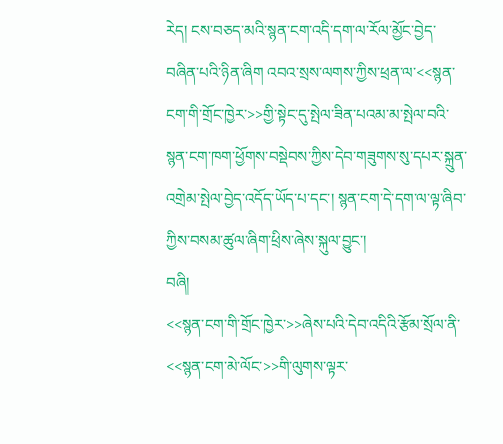རེད། ངས་བཅད་མའི་སྙན་ངག་འདི་དག་ལ་རོལ་མྱོང་བྱེད་བཞིན་པའི་ཉིན་ཞིག འབའ་སྲས་ལགས་ཀྱིས་ཕྲན་ལ་<<སྙན་ངག་གི་གྲོང་ཁྱེར་>>གྱི་སྟེང་དུ་སྤེལ་ཟིན་པའམ་མ་སྤེལ་བའི་སྙན་ངག་ཁག་ཕྱོགས་བསྡེབས་ཀྱིས་དེབ་གཟུགས་སུ་དཔར་སྐྲུན་འགྲེམ་སྤེལ་བྱེད་འདོད་ཡོད་པ་དང་། སྙན་ངག་དེ་དག་ལ་ལྟ་ཞིབ་ཀྱིས་བསམ་ཚུལ་ཞིག་ཕྲིས་ཞེས་སྐུལ་བྱུང་།
བཞི།
<<སྙན་ངག་གི་གྲོང་ཁྱེར་>>ཞེས་པའི་དེབ་འདིའི་རྩོམ་སྲོལ་ནི་<<སྙན་ངག་མེ་ལོང་>>གི་ལུགས་ལྟར་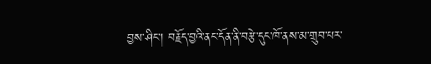བྱས་ཤིང་། བརྗོད་བྱའི་ནང་དོན་ནི་བརྩེ་དུང་ཁོ་ནས་མ་གྲུབ་པར་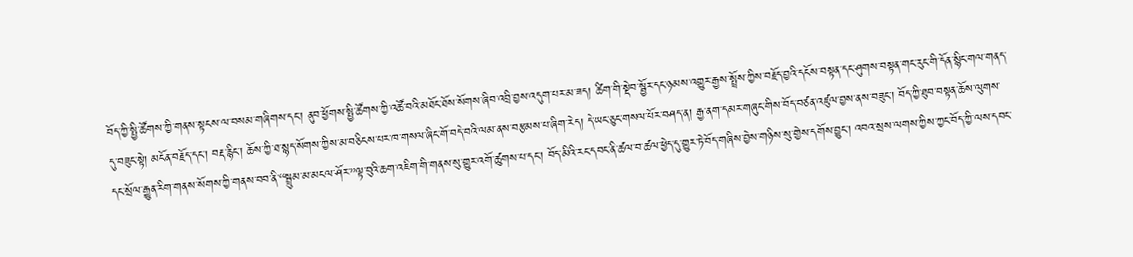བོད་ཀྱི་སྤྱི་ཚོགས་ཀྱི་གནས་སྟངས་ལ་བསམ་གཞིགས་དང་། ནུབ་ཕྱོགས་སྤྱི་ཚོགས་ཀྱི་འཚོ་བའི་མཐོང་ཐོས་སོགས་ཞིབ་འབྲི་བྱས་འདུག་པར་མ་ཟད། ཚིག་གི་སྡེབ་སྦྱོར་དང་ཉམས་འགྱུར་རྒྱས་སྤྲོས་ཀྱིས་བརྗོད་བྱའི་དངོས་བསྟན་དང་ཤུགས་བསྟན་གང་རུང་གི་དོན་སྙིང་གལ་གནད་དུ་བཟུང་སྟེ། མངོན་བརྗོད་དང་། བརྡ་རྙིང་། ཆོས་ཀྱི་ཐ་སྙད་སོགས་ཀྱིས་མ་བཅིངས་པར་ཁ་གསལ་ཞིང་གོ་བདེ་བའི་ལམ་ནས་བརྩམས་པ་ཞིག་རེད། དེ་ཡང་ཅུང་གསལ་པོར་བཤད་ན། རྒྱ་ནག་དམར་གཞུང་གིས་བོད་བཙན་འཛུལ་བྱས་ནས་བཟུང་། བོད་ཀྱི་ཐུབ་བསྟན་ཆོས་ལུགས་དང་སྲོལ་རྒྱུན་རིག་གནས་སོགས་ཀྱི་གནས་བབ་ནི་‘‘སྦྲུམ་མ་མངལ་ཤོར་’’ལྟ་བུའི་ཆག་འཇིག་གི་གནས་སུ་གྱུར་འགོ་ཚུགས་པ་དང་། བོད་མིའི་རང་དབང་ནི་ཚལ་བ་ཚལ་ཕྱེད་དུ་གྱུར་ཏེ་བོད་གཞིས་བྱེས་གཉིས་སུ་གྱེས་དགོས་བྱུང་། འབའ་སྲས་ལགས་ཀྱིས་ཀྱང་བོད་ཀྱི་ལས་དབང་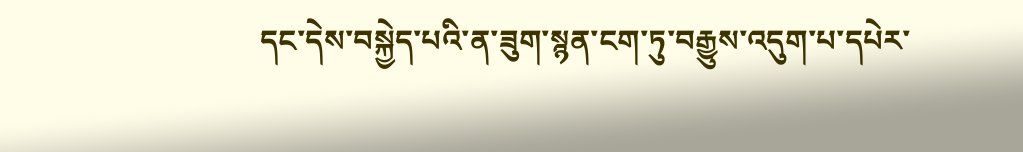དང་དེས་བསྐྱེད་པའི་ན་ཟུག་སྙན་ངག་ཏུ་བརྒྱུས་འདུག་པ་དཔེར་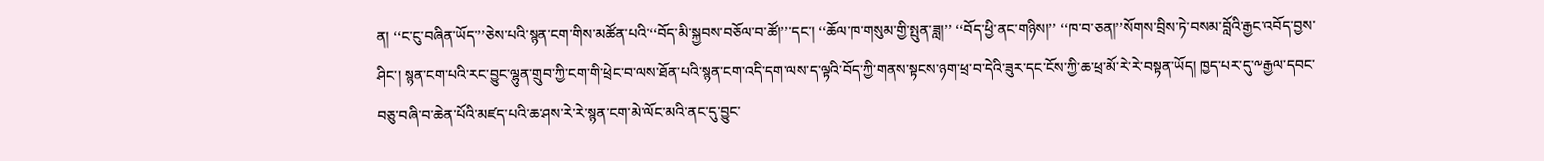ན། ‘‘ང་ངུ་བཞིན་ཡོད་’’ཅེས་པའི་སྙན་ངག་གིས་མཚོན་པའི་‘‘བོད་མི་སྐྱབས་བཅོལ་བ་ཚོ།’’་དང་། ‘‘ཆོལ་ཁ་གསུམ་གྱི་སྤུན་ཟླ།’’ ‘‘བོད་ཕྱི་ནང་གཉིས།’’ ‘‘ཁ་བ་ཅན།’’སོགས་བྲིས་ཏེ་བསམ་བློའི་རྒྱང་འབོད་བྱས་ཤིང་། སྙན་ངག་པའི་རང་བྱུང་ལྷུན་གྲུབ་ཀྱི་ངག་གི་ཕྲེང་བ་ལས་ཐོན་པའི་སྙན་ངག་འདི་དག་ལས་ད་ལྟའི་བོད་ཀྱི་གནས་སྟངས་ཉག་ཕྲ་བ་དེའི་ཟུར་དང་ངོས་ཀྱི་ཆ་ཕྲ་མོ་རེ་རེ་བསྟན་ཡོད། ཁྱད་པར་དུ་༸རྒྱལ་དབང་བཅུ་བཞི་བ་ཆེན་པོའི་མཛད་པའི་ཆ་ཤས་རེ་རེ་སྙན་ངག་མེ་ལོང་མའི་ནང་དུ་བྱུང་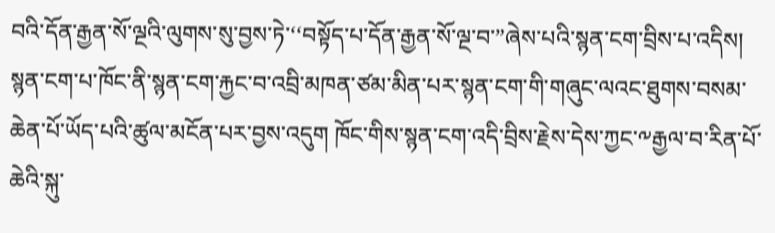བའི་དོན་རྒྱན་སོ་ལྔའི་ལུགས་སུ་བྱས་ཏེ་‘‘བསྟོད་པ་དོན་རྒྱན་སོ་ལྔ་བ་”ཞེས་པའི་སྙན་ངག་བྲིས་པ་འདིས། སྙན་ངག་པ་ཁོང་ནི་སྙན་ངག་རྐྱང་བ་འབྲི་མཁན་ཙམ་མིན་པར་སྙན་ངག་གི་གཞུང་ལའང་ཐུགས་བསམ་ཆེན་པོ་ཡོད་པའི་ཚུལ་མངོན་པར་བྱས་འདུག ཁོང་གིས་སྙན་ངག་འདི་བྲིས་རྗེས་དེས་ཀྱང་༸རྒྱལ་བ་རིན་པོ་ཆེའི་སྐུ་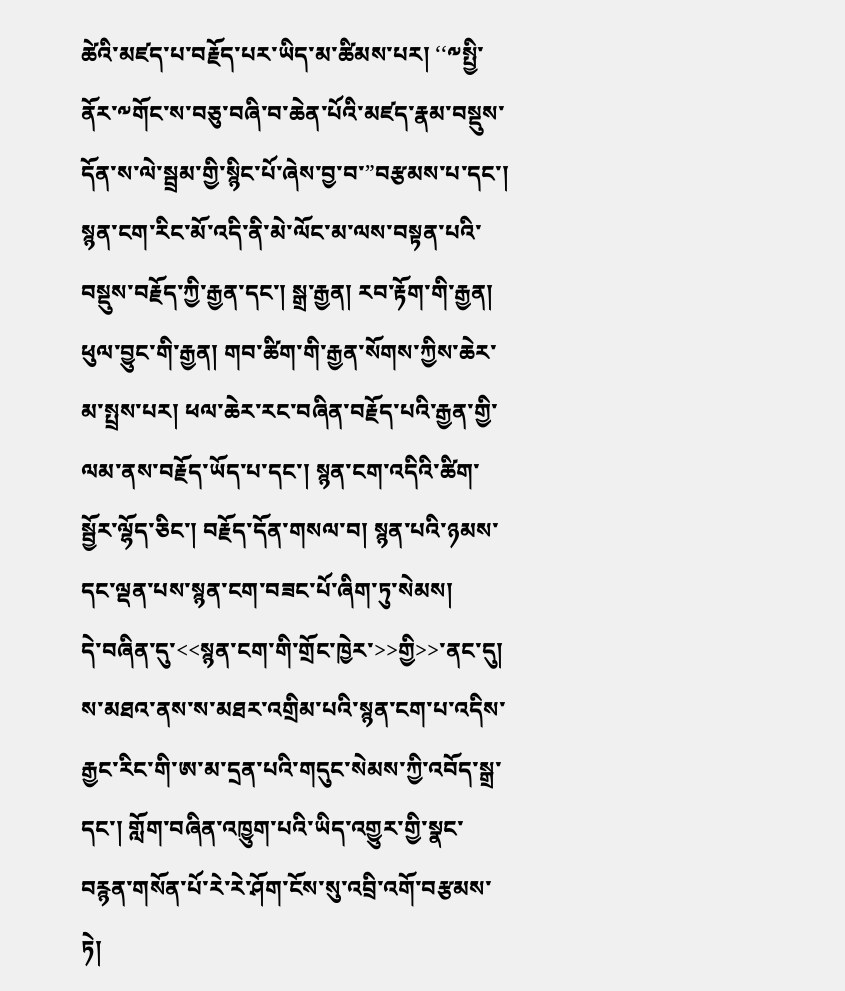ཚེའི་མཛད་པ་བརྗོད་པར་ཡིད་མ་ཚིམས་པར། ‘‘༸སྤྱི་ནོར་༸གོང་ས་བཅུ་བཞི་བ་ཆེན་པོའི་མཛད་རྣམ་བསྡུས་དོན་ས་ལེ་སྦྲམ་གྱི་སྙིང་པོ་ཞེས་བྱ་བ་”བརྩམས་པ་དང་། སྙན་ངག་རིང་མོ་འདི་ནི་མེ་ལོང་མ་ལས་བསྟན་པའི་བསྡུས་བརྗོད་ཀྱི་རྒྱན་དང་། སྒྲ་རྒྱན། རབ་རྟོག་གི་རྒྱན། ཕུལ་བྱུང་གི་རྒྱན། གབ་ཚིག་གི་རྒྱན་སོགས་ཀྱིས་ཆེར་མ་སྤྲས་པར། ཕལ་ཆེར་རང་བཞིན་བརྗོད་པའི་རྒྱན་གྱི་ལམ་ནས་བརྗོད་ཡོད་པ་དང་། སྙན་ངག་འདིའི་ཚིག་སྦྱོར་ལྷོད་ཅིང་། བརྗོད་དོན་གསལ་བ། སྙན་པའི་ཉམས་དང་ལྡན་པས་སྙན་ངག་བཟང་པོ་ཞིག་ཏུ་སེམས།
དེ་བཞིན་དུ་<<སྙན་ངག་གི་གྲོང་ཁྱེར་>>གྱི>>་ནང་དུ། ས་མཐའ་ནས་ས་མཐར་འགྲིམ་པའི་སྙན་ངག་པ་འདིས་རྒྱང་རིང་གི་ཨ་མ་དྲན་པའི་གདུང་སེམས་ཀྱི་འབོད་སྒྲ་དང་། གློག་བཞིན་འཁྱུག་པའི་ཡིད་འགྱུར་གྱི་སྣང་བརྙན་གསོན་པོ་རེ་རེ་ཤོག་ངོས་སུ་འབྲི་འགོ་བརྩམས་ཏེ།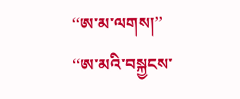‘‘ཨ་མ་ལགས།’’ ‘‘ཨ་མའི་བསྐྱངས་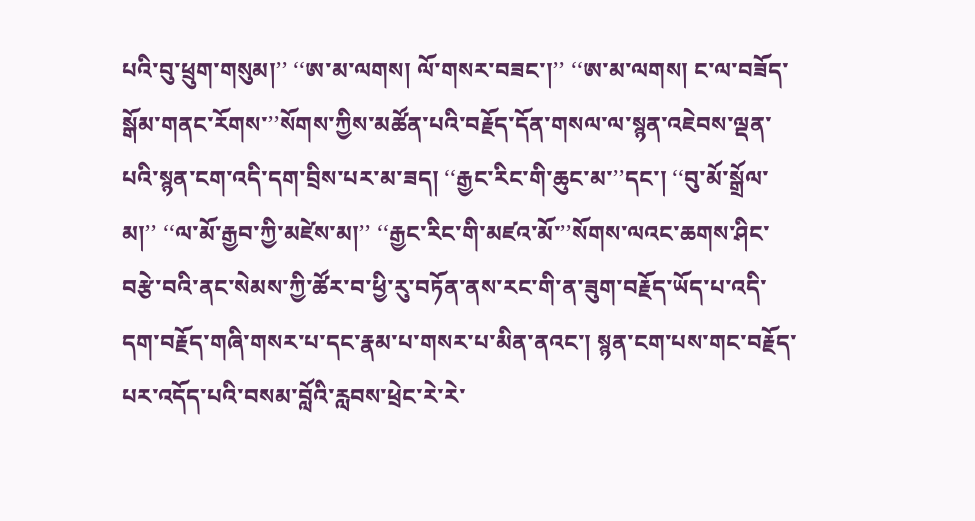པའི་བུ་ཕྲུག་གསུམ།’’ ‘‘ཨ་མ་ལགས། ལོ་གསར་བཟང་།’’ ‘‘ཨ་མ་ལགས། ང་ལ་བཟོད་སྒོམ་གནང་རོགས་’’སོགས་ཀྱིས་མཚོན་པའི་བརྗོད་དོན་གསལ་ལ་སྙན་འཇེབས་ལྡན་པའི་སྙན་ངག་འདི་དག་བྲིས་པར་མ་ཟད། ‘‘རྒྱང་རིང་གི་ཆུང་མ་’’དང་། ‘‘བུ་མོ་སྒྲོལ་མ།’’ ‘‘ལ་མོ་རྒྱབ་ཀྱི་མཛེས་མ།’’ ‘‘རྒྱང་རིང་གི་མཛའ་མོ་’’སོགས་ལའང་ཆགས་ཤིང་བརྩེ་བའི་ནང་སེམས་ཀྱི་ཚོར་བ་ཕྱི་རུ་བཏོན་ནས་རང་གི་ན་ཟུག་བརྗོད་ཡོད་པ་འདི་དག་བརྗོད་གཞི་གསར་པ་དང་རྣམ་པ་གསར་པ་མིན་ནའང་། སྙན་ངག་པས་གང་བརྗོད་པར་འདོད་པའི་བསམ་བློའི་རླབས་ཕྲེང་རེ་རེ་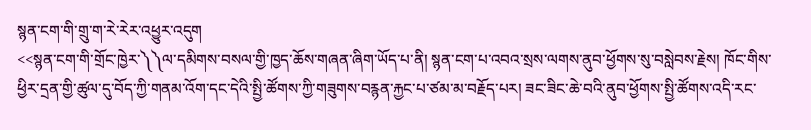སྙན་ངག་གི་གྲུ་ག་རེ་རེར་འཕྱུར་འདུག
<<སྙན་ངག་གི་གྲོང་ཁྱེར་༽༽ལ་དམིགས་བསལ་གྱི་ཁྱད་ཆོས་གཞན་ཞིག་ཡོད་པ་ནི། སྙན་ངག་པ་འབའ་སྲས་ལགས་ནུབ་ཕྱོགས་སུ་བསླེབས་རྗེས། ཁོང་གིས་ཕྱིར་དྲན་གྱི་ཚུལ་དུ་བོད་ཀྱི་གནམ་འོག་དང་དེའི་སྤྱི་ཚོགས་ཀྱི་གཟུགས་བརྙན་རྐྱང་པ་ཙམ་མ་བརྗོད་པར། ཟང་ཟིང་ཆེ་བའི་ནུབ་ཕྱོགས་སྤྱི་ཚོགས་འདི་རང་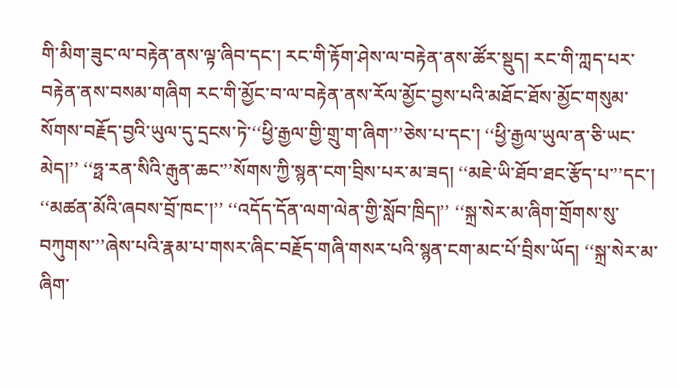གི་མིག་ཟུང་ལ་བརྟེན་ནས་ལྟ་ཞིབ་དང་། རང་གི་རྟོག་ཤེས་ལ་བརྟེན་ནས་ཚོར་སྡུད། རང་གི་ཀླད་པར་བརྟེན་ནས་བསམ་གཞིག རང་གི་མྱོང་བ་ལ་བརྟེན་ནས་རོལ་མྱོང་བྱས་པའི་མཐོང་ཐོས་མྱོང་གསུམ་སོགས་བརྗོད་བྱའི་ཡུལ་དུ་དྲངས་ཏེ་‘‘ཕྱི་རྒྱལ་གྱི་གྲུ་ག་ཞིག་’’ཅེས་པ་དང་། ‘‘ཕྱི་རྒྱལ་ཡུལ་ན་ཅི་ཡང་མེད།’’ ‘‘ཧྥ་རན་སིའི་རྒུན་ཆང་’’སོགས་ཀྱི་སྙན་ངག་བྲིས་པར་མ་ཟད། ‘‘མཇེ་ཡི་ཐོབ་ཐང་རྩོད་པ་’’དང་། ‘‘མཚན་མོའི་ཞབས་བྲོ་ཁང་།’’ ‘‘འདོད་དོན་ལག་ལེན་གྱི་སློབ་ཁྲིད།’’ ‘‘སྐྲ་སེར་མ་ཞིག་གྲོགས་སུ་བཀུགས་’’ཞེས་པའི་རྣམ་པ་གསར་ཞིང་བརྗོད་གཞི་གསར་པའི་སྙན་ངག་མང་པོ་བྲིས་ཡོད། ‘‘སྐྲ་སེར་མ་ཞིག་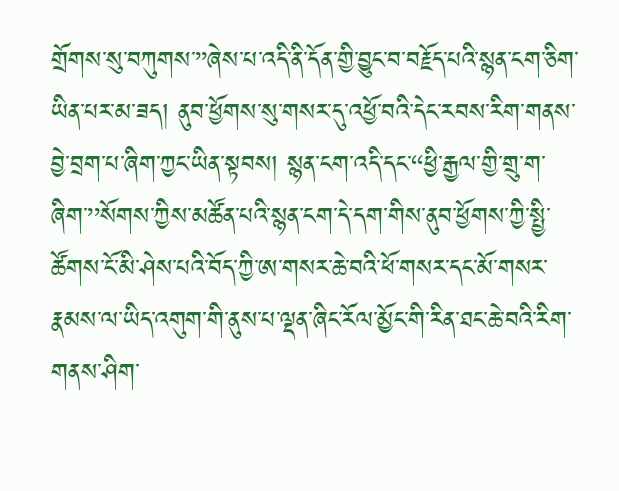གྲོགས་སུ་བཀུགས་’’ཞེས་པ་འདི་ནི་དོན་གྱི་བྱུང་བ་བརྗོད་པའི་སྙན་ངག་ཅིག་ཡིན་པར་མ་ཟད། ནུབ་ཕྱོགས་སུ་གསར་དུ་འཕྱོ་བའི་དེང་རབས་རིག་གནས་བྱེ་བྲག་པ་ཞིག་ཀྱང་ཡིན་སྟབས། སྙན་ངག་འདི་དང་‘‘ཕྱི་རྒྱལ་གྱི་གྲུ་ག་ཞིག་’’སོགས་ཀྱིས་མཚོན་པའི་སྙན་ངག་དེ་དག་གིས་ནུབ་ཕྱོགས་ཀྱི་སྤྱི་ཚོགས་ངོ་མི་ཤེས་པའི་བོད་ཀྱི་ཨ་གསར་ཆེ་བའི་ཕོ་གསར་དང་མོ་གསར་རྣམས་ལ་ཡིད་འགུག་གི་ནུས་པ་ལྡན་ཞིང་རོལ་མྱོང་གི་རིན་ཐང་ཆེ་བའི་རིག་གནས་ཤིག་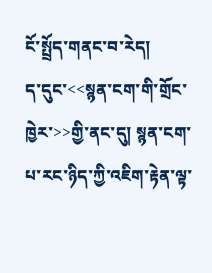ངོ་སྤྲོད་གནང་བ་རེད།
ད་དུང་<<སྙན་ངག་གི་གྲོང་ཁྱེར་>>གྱི་ནང་དུ། སྙན་ངག་པ་རང་ཉིད་ཀྱི་འཇིག་རྟེན་ལྟ་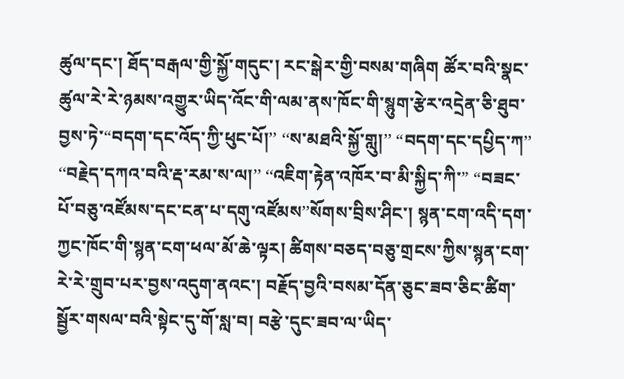ཚུལ་དང་། ཐོད་བརྒལ་གྱི་སྐྱོ་གདུང་། རང་སྒེར་གྱི་བསམ་གཞིག ཚོར་བའི་སྣང་ཚུལ་རེ་རེ་ཉམས་འགྱུར་ཡིད་འོང་གི་ལམ་ནས་ཁོང་གི་སྙུག་རྩེར་འདྲེན་ཅི་ཐུབ་བྱས་ཏེ་“བདག་དང་འོད་ཀྱི་ཕུང་པོ།’’ ‘‘ས་མཐའི་སྐྱོ་གླུ།’’ “བདག་དང་དཔྱིད་ཀ’’ ‘‘བརྗེད་དཀའ་བའི་རྡ་རམ་ས་ལ།’’ ‘‘འཇིག་རྟེན་འཁོར་བ་མི་སྐྱིད་ཀི་” “བཟང་པོ་བཅུ་འཛོམས་དང་ངན་པ་དགུ་འཛོམས’’སོགས་བྲིས་ཤིང་། སྙན་ངག་འདི་དག་ཀྱང་ཁོང་གི་སྙན་ངག་ཕལ་མོ་ཆེ་ལྟར། ཚིགས་བཅད་བཅུ་གྲངས་ཀྱིས་སྙན་ངག་རེ་རེ་གྲུབ་པར་བྱས་འདུག་ནའང་། བརྗོད་བྱའི་བསམ་དོན་ཅུང་ཟབ་ཅིང་ཚིག་སྦྱོར་གསལ་བའི་སྟེང་དུ་གོ་སླ་བ། བརྩེ་དུང་ཟབ་ལ་ཡིད་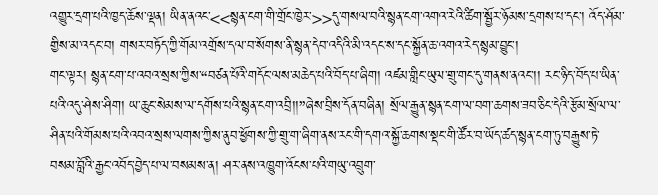འགྱུར་དྲག་པའི་ཁྱད་ཆོས་ལྡན། ཡིན་ནའང་<<སྙན་ངག་གི་གྲོང་ཁྱེར་>>དུ་གསལ་བའི་སྙན་ངག་འགའ་རེའི་ཚིག་སྦྱོར་ཉོམས་དྲགས་པ་དང་། འོད་ཤོམ་གྱིས་མ་འདང་བ། གསར་བཏོད་ཀྱི་གོམ་འགྲོས་དལ་བ་སོགས་ནི་སྙན་དེབ་འདིའི་མི་འདང་ས་དང་སྐྱོན་ཆ་འགའ་རེད་སྙམ་བྱུང་།
གང་ལྟར། སྙན་ངག་པ་འབའ་སྲས་ཀྱིས་‘‘བཙན་པོའི་གདོང་ལས་མཆེད་པའི་བོད་པ་ཞིག། འཛམ་གླིང་ཡུལ་གྲུ་གང་དུ་གནས་ནའང་།། རང་ཉིད་བོད་པ་ཡིན་པའི་འདུ་ཤེས་ཤིག། ཡ་ཆུང་སེམས་ལ་དགོས་པའི་སྙན་ངག་འབྲི།།’’ཞེས་བྲིས་དོན་བཞིན། སྲོལ་རྒྱུན་སྙན་ངག་ལ་བག་ཆགས་ཟབ་ཅིང་དེའི་རྩོམ་སྲོལ་ལ་ཤིན་པའི་གོམས་པའི་འབའ་སྲས་ལགས་ཀྱིས་ནུབ་ཕྱོགས་ཀྱི་གྲུ་ག་ཞིག་ནས་རང་གི་དགའ་སྐྱོ་ཆགས་སྡང་གི་ཚོར་བ་ཡོད་ཚད་སྙན་ངག་ཏུ་བརྒྱུས་ཏེ་བསམ་བློའི་རྒྱང་འབོད་བྱེད་པ་ལ་བསམས་ན། ཤར་ནས་འཁྱུག་འོངས་པའི་གཡུ་འབྲུག་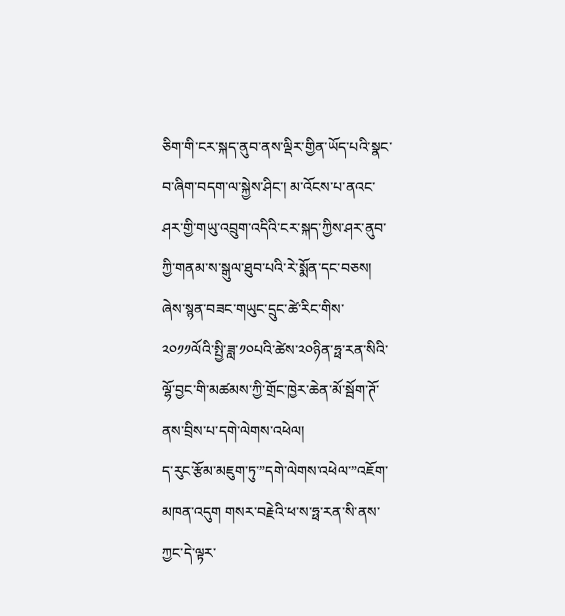ཅིག་གི་ངར་སྐད་ནུབ་ནས་ལྡིར་གྱིན་ཡོད་པའི་སྣང་བ་ཞིག་བདག་ལ་སྐྱེས་ཤིང་། མ་འོངས་པ་ནའང་ཤར་གྱི་གཡུ་འབྲུག་འདིའི་ངར་སྐད་ཀྱིས་ཤར་ནུབ་ཀྱི་གནམ་ས་སྒུལ་ཐུབ་པའི་རེ་སྨོན་དང་བཅས།
ཞེས་སྙན་བཟང་གཡུང་དྲུང་ཚེ་རིང་གིས་༢༠༡༡ལོའི་སྤྱི་ཟླ་༡༠པའི་ཚེས་༢༠ཉིན་ཧྥ་རན་སིའི་ལྷོ་བྱང་གི་མཚམས་ཀྱི་གྲོང་ཁྱེར་ཆེན་མོ་སྦོག་ཊོ་ནས་བྲིས་པ་དགེ་ལེགས་འཕེལ།
ད་རུང་རྩོམ་མཇུག་ཏུ་”དགེ་ལེགས་འཕེལ་”འཇོག་མཁན་འདུག གསར་བརྗེའི་ཕ་ས་ཧྥ་རན་སི་ནས་ཀྱང་དེ་ལྟར་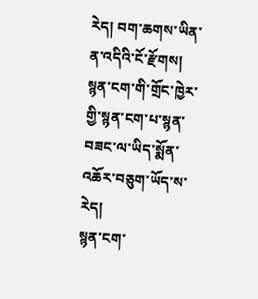རེད། བག་ཆགས་ཡིན་ན་འདིའི་ངོ་རྫོགས།
སྙན་ངག་གི་གྲོང་ཁྱེར་གྱི་སྙན་ངག་པ་སྙན་བཟང་ལ་ཡིད་སྨོན་འཆོར་བཅུག་ཡོད་ས་རེད།
སྙན་ངག་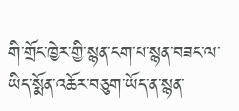གི་གྲོང་ཁྱེར་གྱི་སྙན་ངག་པ་སྙན་བཟང་ལ་ཡིད་སྨོན་འཆོར་བཅུག་ཡོད་ན་སྙན་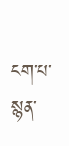ངག་པ་སྙན་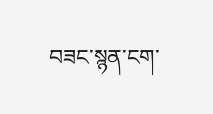བཟང་སྙན་ངག་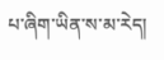པ་ཞིག་ཡིན་ས་མ་རེད།